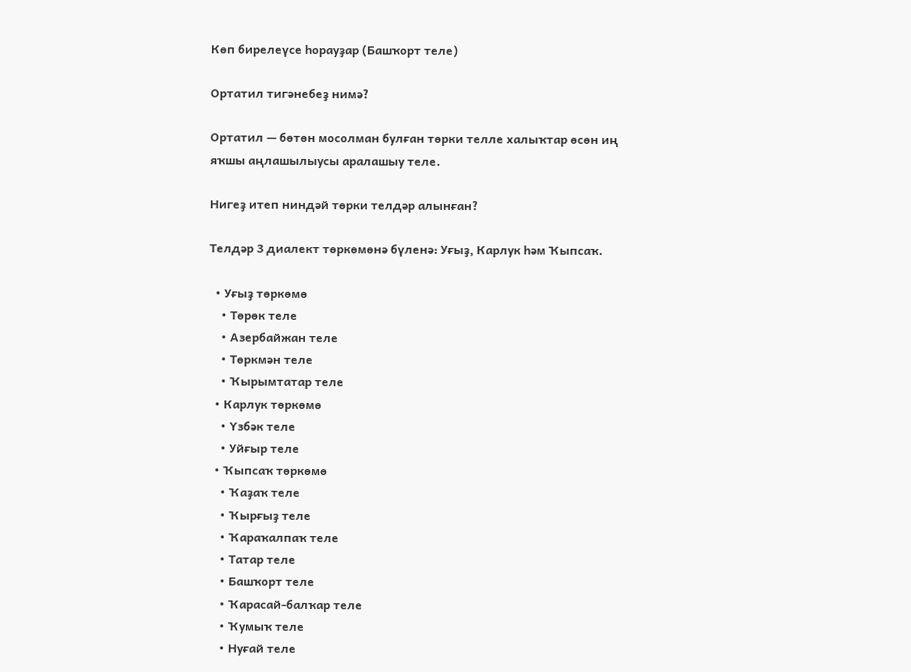Көп бирелеүсе һорауҙар (Башҡорт теле)

Ортатил тигәнебеҙ нимә?

Ортатил — бөтөн мосолман булған төрки телле халыҡтар өсөн иң яҡшы аңлашылыусы аралашыу теле.

Нигеҙ итеп ниндәй төрки телдәр алынған?

Телдәр 3 диалект төркөмөнә бүленә: Уғыҙ, Карлук һәм Ҡыпсаҡ.

  • Уғыҙ төркөмө
    • Төрөк теле
    • Азербайжан теле
    • Төркмән теле
    • Ҡырымтатар теле
  • Карлук төркөмө
    • Үзбәк теле
    • Уйғыр теле
  • Ҡыпсаҡ төркөмө
    • Ҡаҙаҡ теле
    • Ҡырғыҙ теле
    • Ҡараҡалпаҡ теле
    • Татар теле
    • Башҡорт теле
    • Ҡарасай-балҡар теле
    • Ҡумыҡ теле
    • Нуғай теле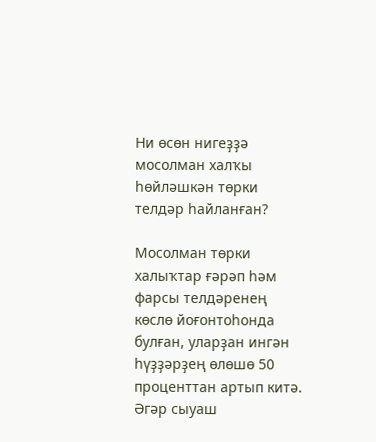Ни өсөн нигеҙҙә мосолман халҡы һөйләшкән төрки телдәр һайланған?

Мосолман төрки халыҡтар ғәрәп һәм фарсы телдәренең көслө йоғонтоһонда булған, уларҙан ингән һүҙҙәрҙең өлөшө 50 проценттан артып китә. Әгәр сыуаш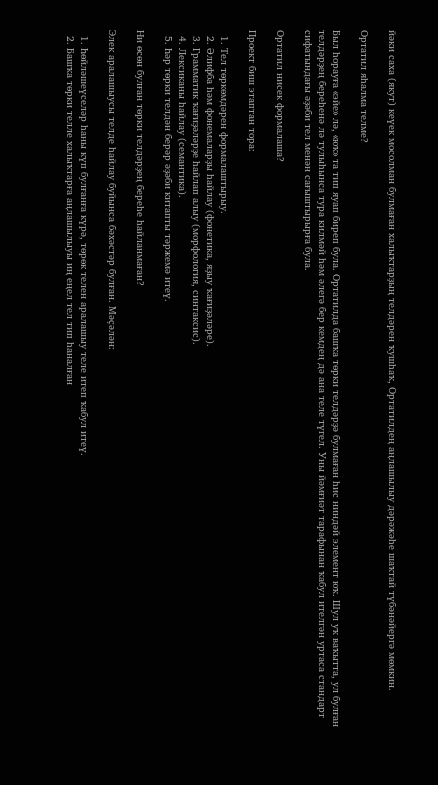йәки саха (якут) кеүек мосолман булмаған халыҡтарҙың телдәрен ҡушһаҡ, Ортатилдең аңлашылыу дәрәжәһе шаҡтай түбәнәйергә мөмкин.

Ортатил яһалма телме?

Был һорауға «эйе» лә, «юҡ» та тип яуап биреп була. Ортатилда башҡа төрки телдәрҙә булмаған һис ниндәй элемент юҡ. Шул уҡ ваҡытта, ул булған телдәрҙең береһенә лә тулыһынса тура килмәй һәм әлегә бер кемдең дә ана теле түгел. Уны йәмғиәт тарафынан ҡабул ителгән уртаса стандарт сифатындағы әҙәби тел менән сағыштырырға була.

Ортатил нисек формалаша?

Проект биш этаптан тора:

  1. Тел төркөмдәрен формалаштырыу.
  2. Әлифба һәм фонемаларҙы һайлау (фонетика, яҙыу ҡағиҙәләре).
  3. Грамматик ҡағиҙәләрҙе һайлап алыу (морфология, синтаксис).
  4. Лексиканы һайлау (семантика).
  5. Һәр төрки телдән берәр әҙәби китапты тәржемә итеү.

Ни өсөн булған төрки телдәрҙең береһе һайланмаған?

Элек аралашыусы телде һайлау буйынса бәхәстәр булған. Мәҫәлән:

  1. Һөйләшеүселәр һаны күп булғанға күрә, төрөк телен аралашыу теле итеп ҡабул итеү.
  2. Башҡа төрки телле халыҡтарға аңлашылыуы иң еңел тел тип һаналған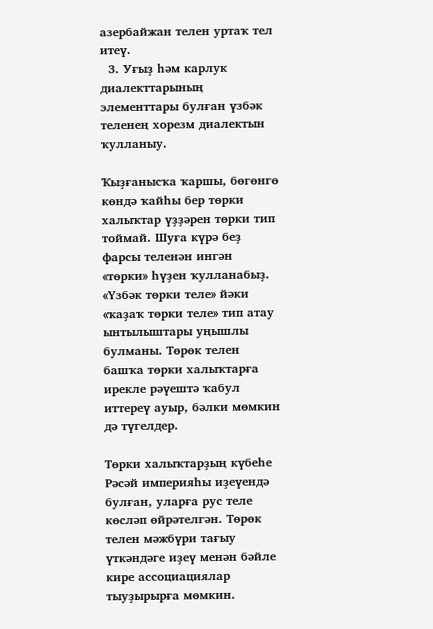азербайжан телен уртаҡ тел итеү.
  3. Уғыҙ һәм карлук диалекттарының элементтары булған үзбәк теленең хорезм диалектын ҡулланыу.

Ҡыҙғанысҡа ҡаршы, бөгөнгө көндә ҡайһы бер төрки халыҡтар үҙҙәрен төрки тип тоймай. Шуға күрә беҙ фарсы теленән ингән «төрки» һүҙен ҡулланабыҙ. «Үзбәк төрки теле» йәки «ҡаҙаҡ төрки теле» тип атау ынтылыштары уңышлы булманы. Төрөк телен башҡа төрки халыҡтарға ирекле рәүештә ҡабул иттереү ауыр, бәлки мөмкин дә түгелдер.

Төрки халыҡтарҙың күбеһе Рәсәй империяһы иҙеүендә булған, уларға рус теле көсләп өйрәтелгән. Төрөк телен мәжбүри тағыу үткәндәге иҙеү менән бәйле кире ассоциациялар тыуҙырырға мөмкин.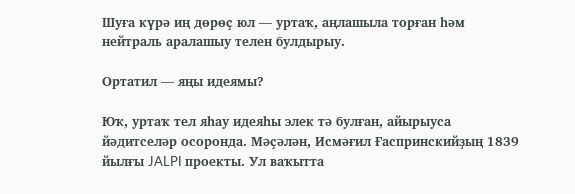Шуға күрә иң дөрөҫ юл — уртаҡ, аңлашыла торған һәм нейтраль аралашыу телен булдырыу.

Ортатил — яңы идеямы?

Юҡ, уртаҡ тел яһау идеяһы элек тә булған, айырыуса йәдитселәр осоронда. Мәҫәлән, Исмәғил Ғаспринскийҙың 1839 йылғы JALPI проекты. Ул ваҡытта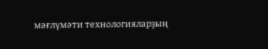мәғлүмәти технологияларҙың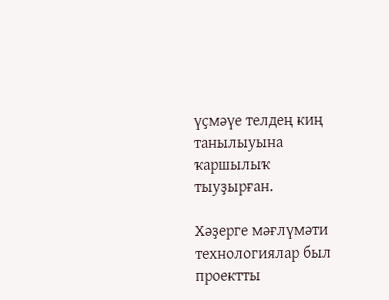үҫмәүе телдең киң танылыуына ҡаршылыҡ тыуҙырған.

Хәҙерге мәғлүмәти технологиялар был проектты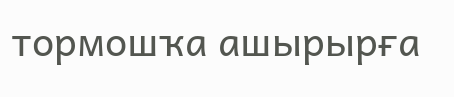тормошҡа ашырырға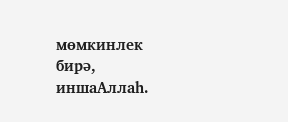мөмкинлек бирә, иншаАллаһ.